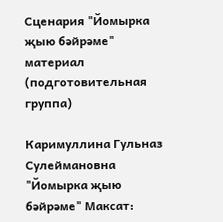Сценария "Йомырка җыю бәйрәме"
материал (подготовительная группа)

Каримуллина Гульназ Сулеймановна
"Йомырка җыю бәйрәме" Максат: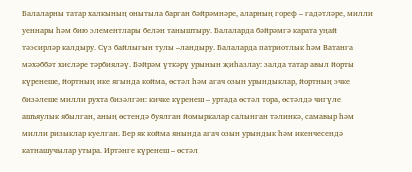Балаларны татар халкының онытыла барган бәйрәмнәре, аларның гореф – гадәтләре, милли уеннары һәм бию элементлары белән таныштыру. Балаларда бәйрәмгә карата уңай тәэсирләр калдыру. Сүз байлыгын тулы –ландыру. Балаларда патриотлык һәм Ватанга мәхәббәт хисләре тәрбияләү. Бәйрәм үткәрү урынын җиһазлау: залда татар авыл йорты күренеше, йортның ике ягында койма, өстәл һәм агач озын урындыклар, йортның эчке бизәлеше милли рухта бизәлгән: кичке күренеш – уртада өстәл тора, өстәлдә чигүле ашъяулык ябылган, аның өстендә буялган йомыркалар салынган тәлинкә, самавыр һәм милли ризыклар куелган. Бер як койма янында агач озын урындык һәм икенчесендә катнашучылар утыра. Иртәнге күренеш – өстәл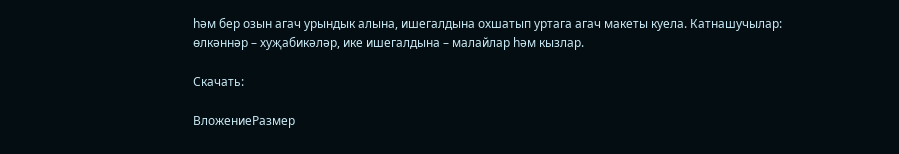һәм бер озын агач урындык алына, ишегалдына охшатып уртага агач макеты куела. Катнашучылар: өлкәннәр – хуҗабикәләр, ике ишегалдына – малайлар һәм кызлар.

Скачать:

ВложениеРазмер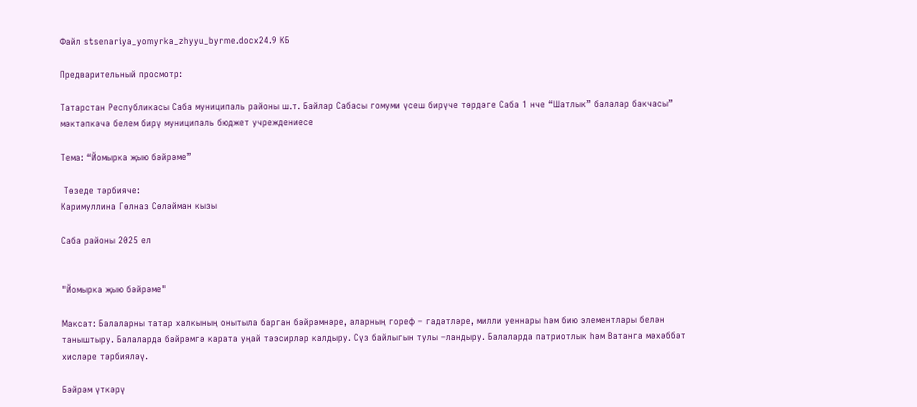Файл stsenariya_yomyrka_zhyyu_byrme.docx24.9 КБ

Предварительный просмотр:

Татарстан Республикасы Саба муниципаль районы ш.т. Байлар Сабасы гомуми үсеш бирүче төрдәге Саба 1 нче “Шатлык” балалар бакчасы” мәктәпкәчә белем бирү муниципаль бюджет учреждениесе

Тема: “Йомырка җыю бәйрәме”

 Төзеде тәрбияче:
Каримуллина Гөлназ Сөләйман кызы

Саба районы 2025 ел


"Йомырка җыю бәйрәме"

Максат: Балаларны татар халкының онытыла барган бәйрәмнәре, аларның гореф – гадәтләре, милли уеннары һәм бию элементлары белән таныштыру. Балаларда бәйрәмгә карата уңай тәэсирләр калдыру. Сүз байлыгын тулы –ландыру. Балаларда патриотлык һәм Ватанга мәхәббәт хисләре тәрбияләү.

Бәйрәм үткәрү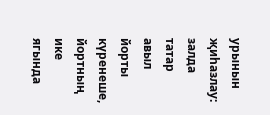урынын җиһазлау: залда татар авыл йорты күренеше, йортның ике ягында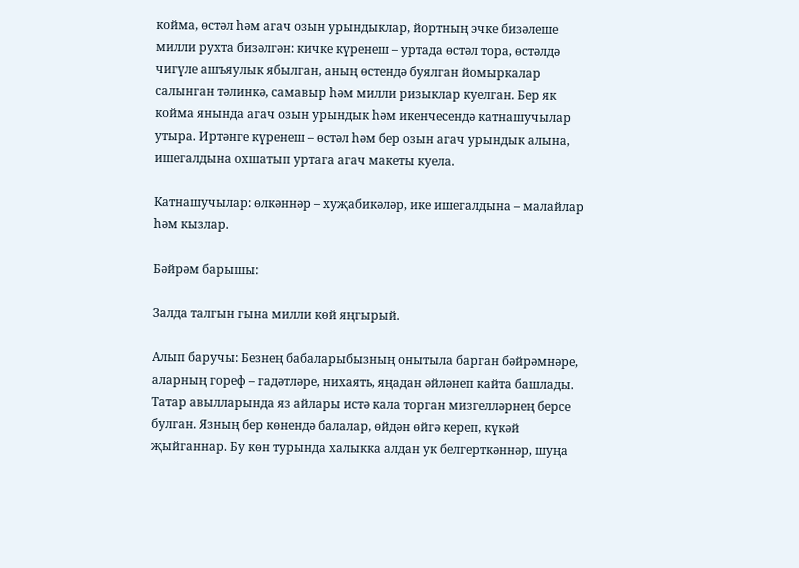койма, өстәл һәм агач озын урындыклар, йортның эчке бизәлеше милли рухта бизәлгән: кичке күренеш – уртада өстәл тора, өстәлдә чигүле ашъяулык ябылган, аның өстендә буялган йомыркалар салынган тәлинкә, самавыр һәм милли ризыклар куелган. Бер як койма янында агач озын урындык һәм икенчесендә катнашучылар утыра. Иртәнге күренеш – өстәл һәм бер озын агач урындык алына, ишегалдына охшатып уртага агач макеты куела.

Катнашучылар: өлкәннәр – хуҗабикәләр, ике ишегалдына – малайлар  һәм кызлар.

Бәйрәм барышы:

Залда талгын гына милли көй яңгырый.

Алып баручы: Безнең бабаларыбызның онытыла барган бәйрәмнәре, аларның гореф – гадәтләре, нихаять, яңадан әйләнеп кайта башлады. Татар авылларында яз айлары истә кала торган мизгелләрнең берсе булган. Язның бер көнендә балалар, өйдән өйгә кереп, күкәй җыйганнар. Бу көн турында халыкка алдан ук белгерткәннәр, шуңа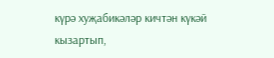күрә хуҗабикәләр кичтән күкәй кызартып,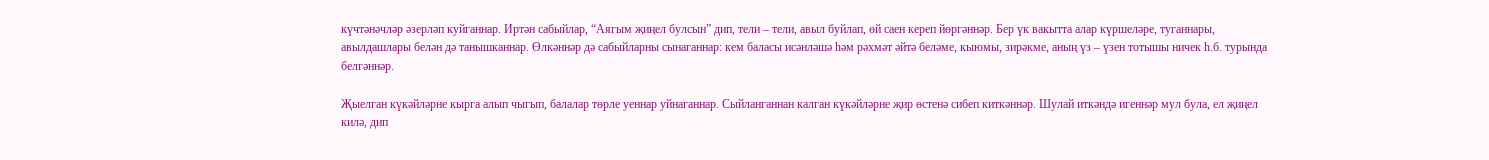күчтәнәчләр әзерләп куйганнар. Иртән сабыйлар, “Аягым җиңел булсын” дип, тели – тели, авыл буйлап, өй саен кереп йөргәннәр. Бер үк вакытта алар күршеләре, туганнары, авылдашлары белән дә танышканнар. Өлкәннәр дә сабыйларны сынаганнар: кем баласы исәнләшә һәм рәхмәт әйтә беләме, кыюмы, зирәкме, аның үз – үзен тотышы ничек һ.б. турында белгәннәр.

Җыелган күкәйләрне кырга алып чыгып, балалар төрле уеннар уйнаганнар. Сыйланганнан калган күкәйләрне җир өстенә сибеп киткәннәр. Шулай иткәндә игеннәр мул була, ел җиңел килә, дип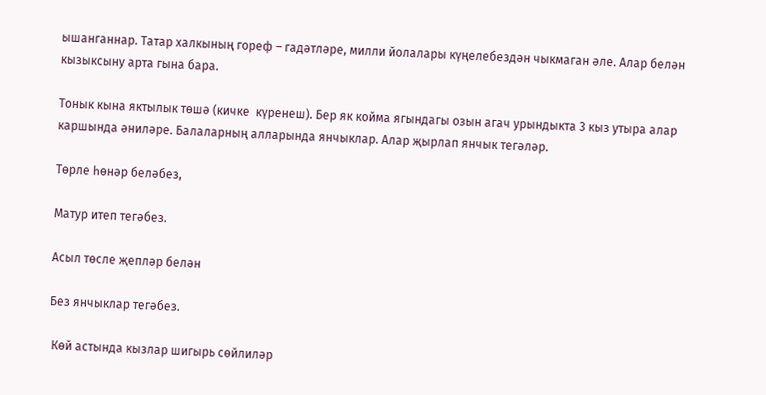ышанганнар. Татар халкының гореф – гадәтләре, милли йолалары күңелебездән чыкмаган әле. Алар белән кызыксыну арта гына бара.

Тонык кына яктылык төшә (кичке  күренеш). Бер як койма ягындагы озын агач урындыкта 3 кыз утыра алар каршында әниләре. Балаларның алларында янчыклар. Алар җырлап янчык тегәләр.

Төрле һөнәр беләбез,

Матур итеп тегәбез.

Асыл төсле җепләр белән

Без янчыклар тегәбез.

 Көй астында кызлар шигырь сөйлиләр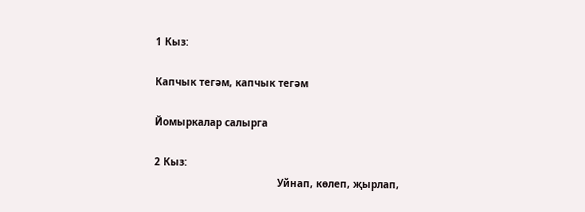1 Кыз:

Капчык тегәм, капчык тегәм

Йомыркалар салырга

2 Кыз:
                                         Уйнап, көлеп, җырлап,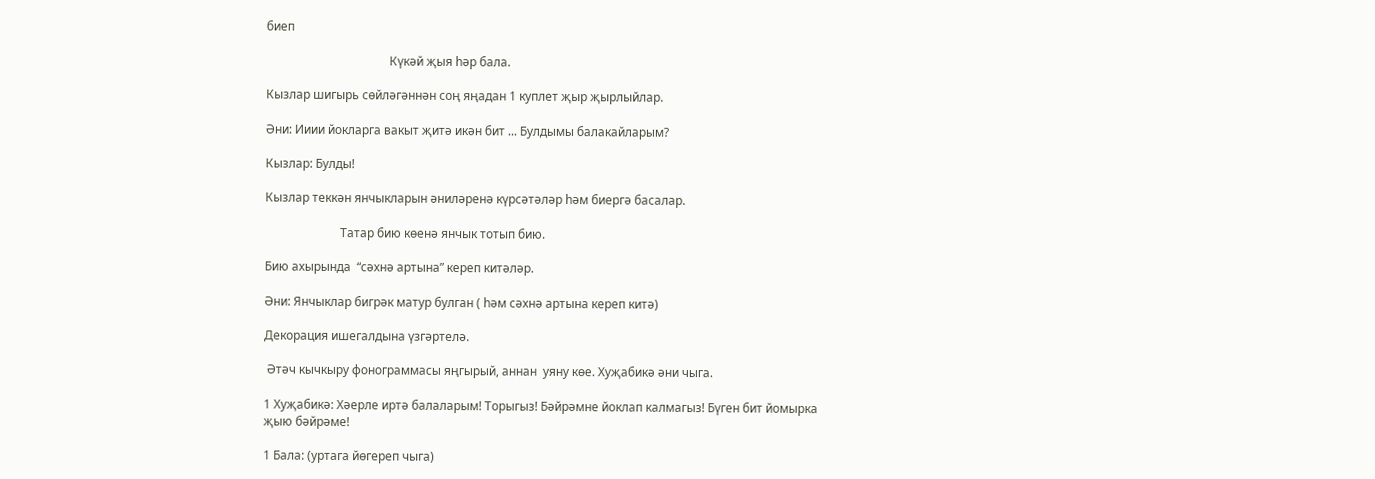биеп

                                         Күкәй җыя һәр бала.

Кызлар шигырь сөйләгәннән соң яңадан 1 куплет җыр җырлыйлар.

Әни: Ииии йокларга вакыт җитә икән бит ... Булдымы балакайларым?

Кызлар: Булды!

Кызлар теккән янчыкларын әниләренә күрсәтәләр һәм биергә басалар.

                         Татар бию көенә янчык тотып бию.

Бию ахырында  “сәхнә артына” кереп китәләр.

Әни: Янчыклар бигрәк матур булган ( һәм сәхнә артына кереп китә)

Декорация ишегалдына үзгәртелә.

 Әтәч кычкыру фонограммасы яңгырый, аннан  уяну көе. Хуҗабикә әни чыга.

1 Хуҗабикә: Хәерле иртә балаларым! Торыгыз! Бәйрәмне йоклап калмагыз! Бүген бит йомырка җыю бәйрәме!

1 Бала: (уртага йөгереп чыга)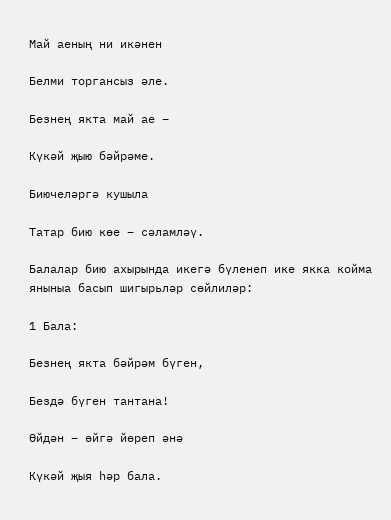Май аеның ни икәнен

Белми торгансыз әле.

Безнең якта май ае –

Күкәй җыю бәйрәме.

Биючеләргә кушыла

Татар бию көе – сәламләү.

Балалар бию ахырында икегә бүленеп ике якка койма яныныа басып шигырьләр сөйлиләр:

1 Бала:

Безнең якта бәйрәм бүген,

Бездә бүген тантана!

Өйдән – өйгә йөреп әнә

Күкәй җыя һәр бала.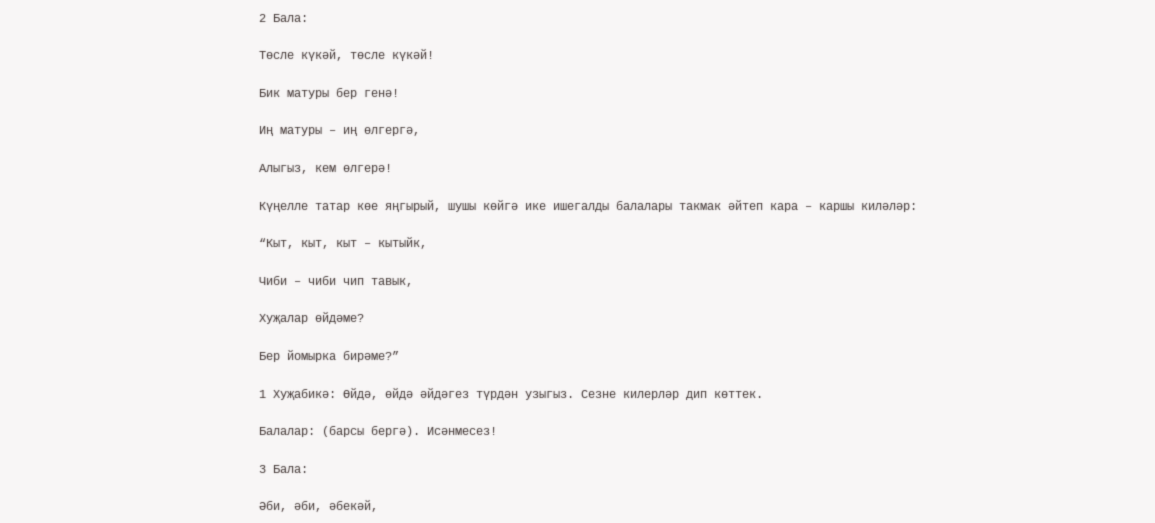2 Бала:

Төсле күкәй, төсле күкәй!

Бик матуры бер генә!

Иң матуры – иң өлгергә,

Алыгыз, кем өлгерә!

Күңелле татар көе яңгырый, шушы көйгә ике ишегалды балалары такмак әйтеп кара – каршы киләләр:

“Кыт, кыт, кыт – кытыйк,

Чиби – чиби чип тавык,

Хуҗалар өйдәме?

Бер йомырка бирәме?”

1 Хуҗабикә: Өйдә, өйдә әйдәгез түрдән узыгыз. Сезне килерләр дип көттек.

Балалар: (барсы бергә). Исәнмесез!

3 Бала:

Әби, әби, әбекәй,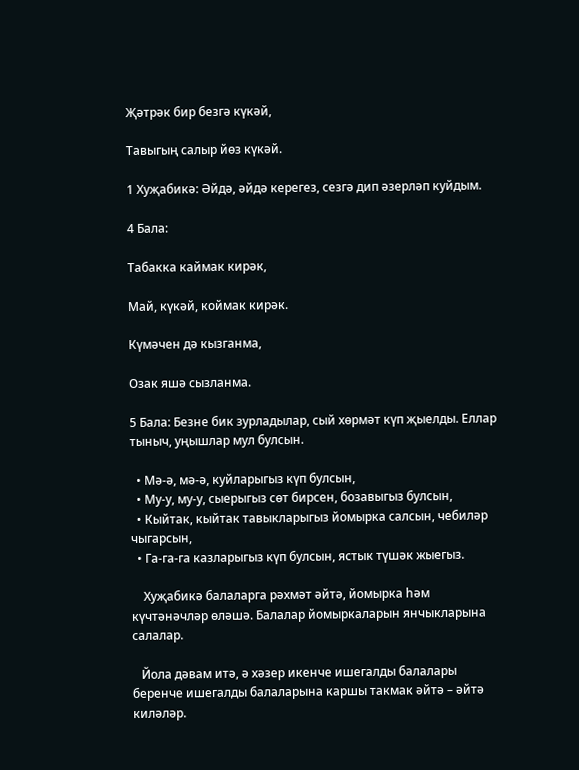Җәтрәк бир безгә күкәй,

Тавыгың салыр йөз күкәй.

1 Хуҗабикә: Әйдә, әйдә керегез, сезгә дип әзерләп куйдым.

4 Бала:

Табакка каймак кирәк,

Май, күкәй, коймак кирәк.

Күмәчен дә кызганма,

Озак яшә сызланма.

5 Бала: Безне бик зурладылар, сый хөрмәт күп җыелды. Еллар тыныч, уңышлар мул булсын.

  • Мә-ә, мә-ә, куйларыгыз күп булсын,
  • Му-у, му-у, сыерыгыз сөт бирсен, бозавыгыз булсын,
  • Кыйтак, кыйтак тавыкларыгыз йомырка салсын, чебиләр чыгарсын,
  • Га-га-га казларыгыз күп булсын, ястык түшәк жыегыз.

    Хуҗабикә балаларга рәхмәт әйтә, йомырка һәм күчтәнәчләр өләшә. Балалар йомыркаларын янчыкларына салалар.

   Йола дәвам итә, ә хәзер икенче ишегалды балалары беренче ишегалды балаларына каршы такмак әйтә – әйтә киләләр.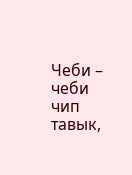Чеби – чеби чип тавык,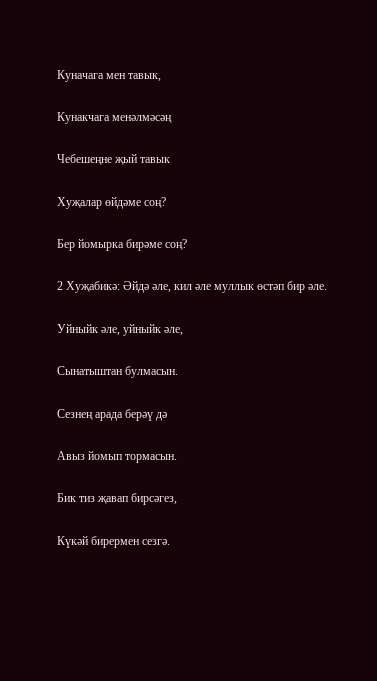Куначага мен тавык,

Кунакчага менәлмәсәң

Чебешеңне җый тавык

Хуҗалар өйдәме соң?

Бер йомырка бирәме соң?

2 Хуҗабикә: Әйдә әле, кил әле муллык өстәп бир әле.

Уйныйк әле, уйныйк әле,

Сынатыштан булмасын.

Сезнең арада берәү дә

Авыз йомып тормасын.

Бик тиз җавап бирсәгез,

Күкәй бирермен сезгә.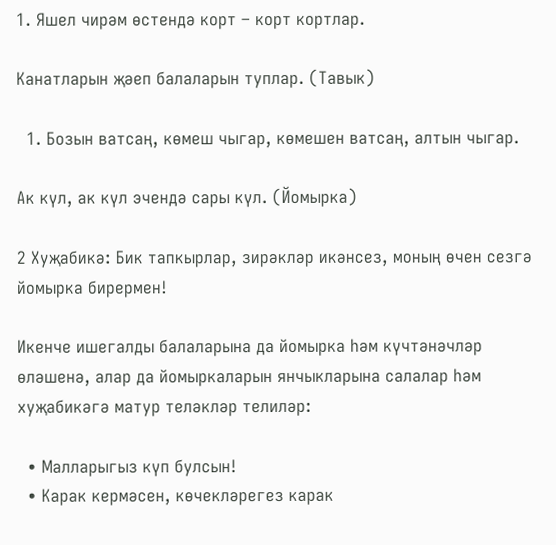1. Яшел чирәм өстендә корт – корт кортлар.

Канатларын җәеп балаларын туплар. (Тавык)

  1. Бозын ватсаң, көмеш чыгар, көмешен ватсаң, алтын чыгар.

Ак күл, ак күл эчендә сары күл. (Йомырка)

2 Хуҗабикә: Бик тапкырлар, зирәкләр икәнсез, моның өчен сезгә йомырка бирермен!

Икенче ишегалды балаларына да йомырка һәм күчтәнәчләр өләшенә, алар да йомыркаларын янчыкларына салалар һәм хуҗабикәгә матур теләкләр телиләр:

  • Малларыгыз күп булсын!
  • Карак кермәсен, көчекләрегез карак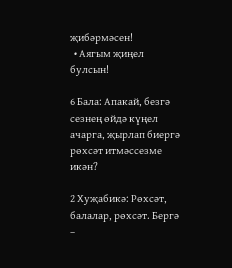җибәрмәсен!
  • Аягым җиңел булсын!

6 Бала: Апакай, безгә сезнең өйдә күңел ачарга, җырлап биергә рөхсәт итмәссезме икән?

2 Хуҗабикә: Рөхсәт, балалар, рөхсәт. Бергә –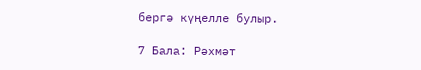бергә күңелле булыр.

7 Бала: Рәхмәт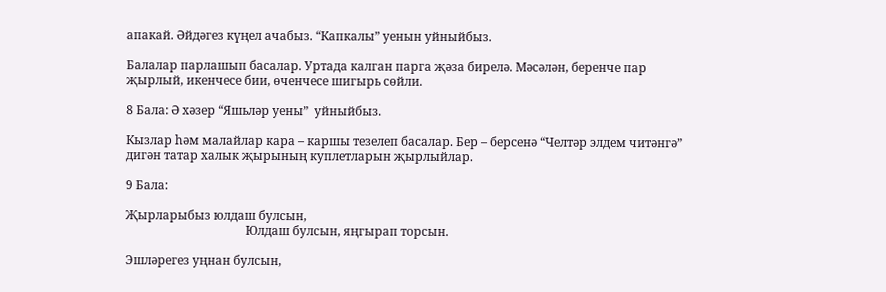апакай. Әйдәгез күңел ачабыз. “Капкалы” уенын уйныйбыз.

Балалар парлашып басалар. Уртада калган парга җәза бирелә. Мәсәлән, беренче пар җырлый, икенчесе бии, өченчесе шигырь сөйли.

8 Бала: Ә хәзер “Яшьләр уены”  уйныйбыз.

Кызлар һәм малайлар кара – каршы тезелеп басалар. Бер – берсенә “Челтәр элдем читәнгә” дигән татар халык җырының куплетларын җырлыйлар.

9 Бала:

Җырларыбыз юлдаш булсын,
                                        Юлдаш булсын, яңгырап торсын.

Эшләрегез уңнан булсын,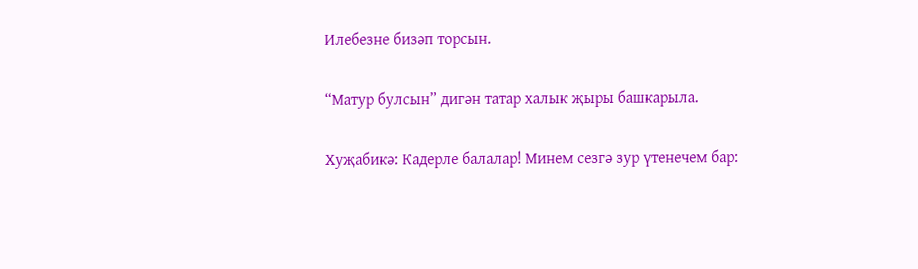Илебезне бизәп торсын.

“Матур булсын” дигән татар халык җыры башкарыла.

Хуҗабикә: Кадерле балалар! Минем сезгә зур үтенечем бар: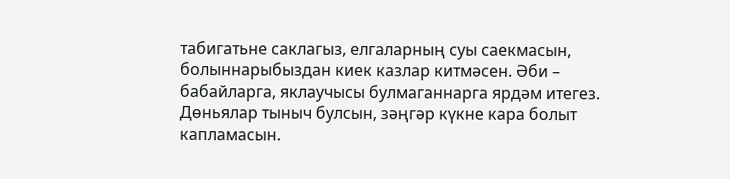табигатьне саклагыз, елгаларның суы саекмасын, болыннарыбыздан киек казлар китмәсен. Әби – бабайларга, яклаучысы булмаганнарга ярдәм итегез. Дөньялар тыныч булсын, зәңгәр күкне кара болыт капламасын.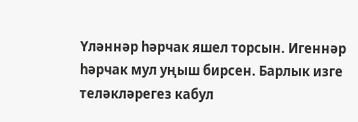Үләннәр һәрчак яшел торсын. Игеннәр һәрчак мул уңыш бирсен. Барлык изге теләкләрегез кабул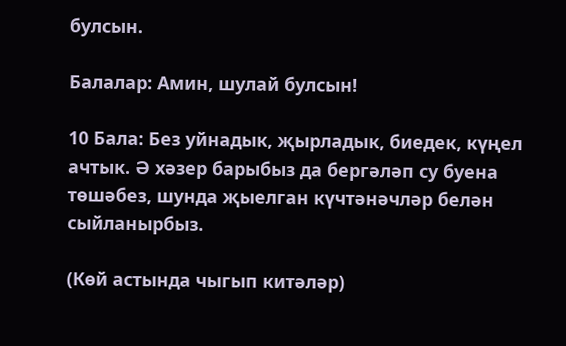булсын.

Балалар: Амин, шулай булсын!

10 Бала: Без уйнадык, җырладык, биедек, күңел ачтык. Ә хәзер барыбыз да бергәләп су буена төшәбез, шунда җыелган күчтәнәчләр белән сыйланырбыз.

(Көй астында чыгып китәләр)